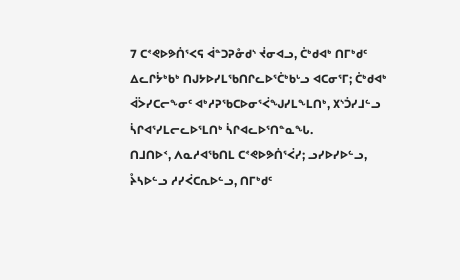7 ᑕᕝᕙᐅᕗᑏᕐᐸᕋ ᐋᓐᑐᕈᓁᑯᔅ ᔫᓂᐊᓗ, ᑖᒃᑯᐊᒃ ᑎᒥᒃᑯᑦ ᐃᓚᒋᔮᒃᑲᒃ ᑎᒍᔭᐅᓯᒪᖃᑎᒋᓚᐅᕐᑖᒃᑲᒡᓗ ᐊᑕᓂᕐᒥ; ᑖᒃᑯᐊᒃ ᐋᐴᓯᑕᓕᖕᓂᑦ ᐊᒃᓱᕈᖃᑕᐅᓂᕐᐹᖑᓯᒪᖕᒪᑎᒃ, ᙭ᔅᑑᓯᒧᓪᓗ ᓵᒋᐊᕐᓯᒪᓕᓚᐅᕐᒪᑎᒃ ᓵᒋᐊᓚᐅᕐᑎᓐᓇᖓ.
ᑎᒧᑎᐅᑉ, ᐱᓇᓱᐊᖃᑎᒪ ᑕᕝᕙᐅᕗᑏᕐᐹᓯ; ᓗᓯᐅᓯᐅᓪᓗ, ᔧᓴᐅᓪᓗ ᓱᓯᐹᑕᕆᐅᓪᓗ, ᑎᒥᒃᑯᑦ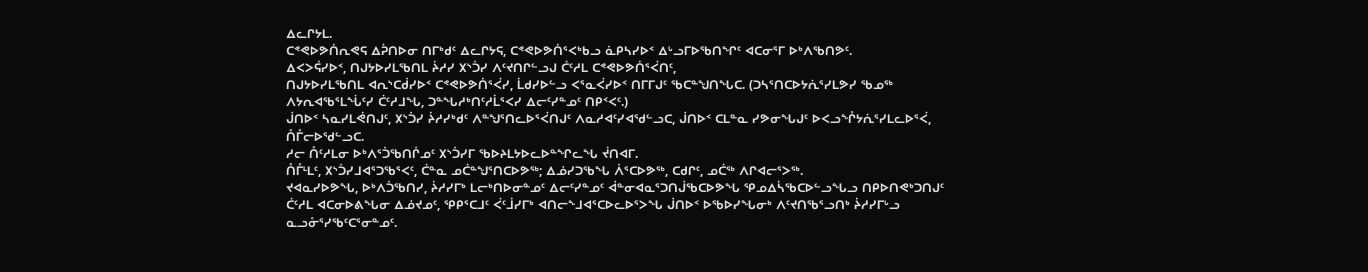ᐃᓚᒋᔭᒪ.
ᑕᕝᕙᐅᕗᑏᕆᕙᕋ ᐃᕉᑎᐅᓂ ᑎᒥᒃᑯᑦ ᐃᓚᒋᔭᕋ, ᑕᕝᕙᐅᕗᑏᕐᐸᒃᑲᓗ ᓈᑭᓴᓯᐅᑉ ᐃᒡᓗᒥᐅᖃᑎᖏᑦ ᐊᑕᓂᕐᒥ ᐅᒃᐱᖃᑎᕗᑦ.
ᐃᐸᐳᕌᓯᐅᑉ, ᑎᒍᔭᐅᓯᒪᖃᑎᒪ ᔩᓱᓯ ᙭ᔅᑑᓯ ᐱᑦᔪᑎᒋᓪᓗᒍ ᑖᑦᓱᒪ ᑕᕝᕙᐅᕗᑏᕐᐹᑎᑦ,
ᑎᒍᔭᐅᓯᒪᖃᑎᒪ ᐊᕆᔅᑕᑰᓯᐅᑉ ᑕᕝᕙᐅᕗᑏᕐᐹᓯ, ᒫᑯᓯᐅᓪᓗ ᐸᕐᓇᐹᓯᐅᑉ ᑎᒥᒥᒍᑦ ᖃᑕᓐᖑᑎᖓᑕ. (ᑐᓴᕐᑎᑕᐅᔭᕇᕐᓯᒪᕗᓯ ᖃᓄᖅ ᐱᔭᕆᐊᖃᕐᒪᖔᑦᓯ ᑖᑦᓱᒧᖓ, ᑐᓐᖓᓱᒃᑎᑦᓱᒫᕐᐸᓯ ᐃᓕᑦᓯᓐᓄᑦ ᑎᑭᑉᐸᑦ.)
ᒎᑎᐅᑉ ᓴᓇᓯᒪᕚᑎᒍᑦ, ᙭ᔅᑑᓯ ᔩᓱᓯᒃᑯᑦ ᐱᓐᖑᕐᑎᓚᐅᕐᐹᑎᒍᑦ ᐱᓇᓱᐊᑦᓯᐊᖁᓪᓗᑕ, ᒎᑎᐅᑉ ᑕᒪᓐᓇ ᓯᕗᓂᖓᒍᑦ ᐅᐸᓗᖕᒊᔭᕇᕐᓯᒪᓚᐅᕐᐹ, ᑍᒤᓕᐅᖁᓪᓗᑕ.
ᓱᓕ ᑍᑦᓱᒪᓂ ᐅᒃᐱᕐᑑᖃᑎᒌᓄᑦ ᙭ᔅᑑᓯᒥ ᖃᐅᔨᒪᔭᐅᓚᐅᓐᖏᓚᖓ ᔫᑎᐊᒥ.
ᑍᒤᒻᒪᑦ, ᙭ᔅᑑᓯᒧᐊᕐᑐᖃᕐᐸᑦ, ᑖᓐᓇ ᓄᑖᓐᖑᕐᑎᑕᐅᕗᖅ; ᐃᓅᓯᑐᖃᖓ ᐲᕐᑕᐅᕗᖅ, ᑕᑯᒋᑦ, ᓄᑖᖅ ᐱᒋᐊᓕᕐᐳᖅ.
ᔪᐊᓇᓯᐅᕗᖓ, ᐅᒃᐱᑑᖃᑎᓯ, ᔩᓱᓯᒥᒃ ᒪᓕᒃᑎᐅᓂᓐᓄᑦ ᐃᓕᑦᓯᓐᓄᑦ ᐋᓐᓂᐊᓇᕐᑐᑎᒎᖃᑕᐅᕗᖓ ᕿᓄᐃᓵᖃᑕᐅᓪᓗᖓᓗ ᑎᑭᐅᑎᕙᒃᑐᑎᒍᑦ ᑖᑦᓱᒪ ᐊᑕᓂᐅᕕᖓᓂ ᐃᓅᔪᓄᑦ, ᕿᑭᕐᑕᒧᑦ ᐹᑦᒨᓯᒥᒃ ᐊᑎᓕᖕᒧᐊᕐᑕᐅᓚᐅᕐᐳᖓ ᒎᑎᐅᑉ ᐅᖃᐅᓯᖓᓂᒃ ᐱᑦᔪᑎᖃᕐᓗᑎᒃ ᔩᓱᓯᒥᒡᓗ ᓇᓗᓁᕐᓯᖃᑦᑕᕐᓂᓐᓄᑦ.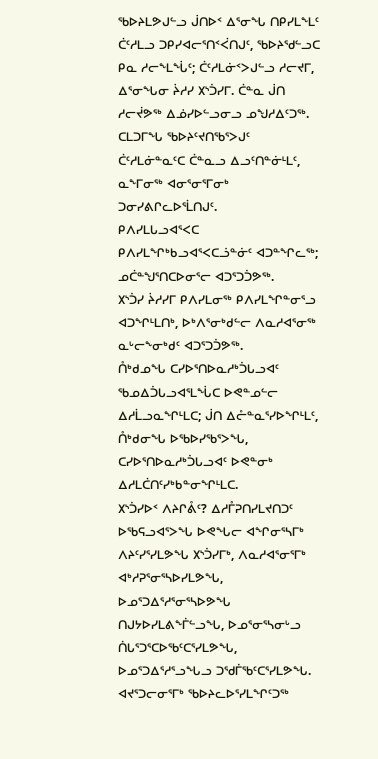ᖃᐅᔨᒪᕗᒍᓪᓗ ᒎᑎᐅᑉ ᐃᕐᓂᖓ ᑎᑭᓯᒪᖕᒪᑦ ᑖᑦᓱᒪᓗ ᑐᑭᓯᐊᓕᕐᑎᑉᐹᑎᒍᑦ, ᖃᐅᔨᖁᓪᓗᑕ ᑭᓇ ᓱᓕᖕᒪᖔᑦ; ᑖᑦᓱᒪᓃᑉᐳᒍᓪᓗ ᓱᓕᔪᒥ, ᐃᕐᓂᖓᓂ ᔩᓱᓯ ᙭ᔅᑑᓯᒥ. ᑖᓐᓇ ᒎᑎ ᓱᓕᔫᕗᖅ ᐃᓅᓯᐅᓪᓗᓂᓗ ᓄᖑᓱᐃᑦᑐᖅ.
ᑕᒪᑐᒥᖓ ᖃᐅᔨᑦᔪᑎᖃᕐᐳᒍᑦ ᑖᑦᓱᒪᓃᓐᓇᑦᑕ ᑖᓐᓇᓗ ᐃᓗᑦᑎᓐᓃᒻᒪᑦ, ᓇᖕᒥᓂᖅ ᐊᓂᕐᓂᕐᒥᓂᒃ ᑐᓂᓯᕕᒋᓚᐅᕐᒫᑎᒍᑦ.
ᑭᐱᓯᒪᒐᓗᐊᕐᐸᑕ ᑭᐱᓯᒪᖏᒃᑲᓗᐊᕐᐸᑕᓘᓐᓃᑦ ᐊᑐᓐᖏᓚᖅ; ᓄᑖᓐᖑᕐᑎᑕᐅᓂᕐᓕ ᐊᑐᕐᑐᑑᕗᖅ.
᙭ᔅᑑᓯ ᔩᓱᓯᒥ ᑭᐱᓯᒪᓂᖅ ᑭᐱᓯᒪᖏᓐᓂᕐᓗ ᐊᑐᖏᒻᒪᑎᒃ, ᐅᒃᐱᕐᓂᒃᑯᓪᓕ ᐱᓇᓱᐊᕐᓂᖅ ᓇᒡᓕᖕᓂᒃᑯᑦ ᐊᑐᕐᑐᑑᕗᖅ.
ᑍᒃᑯᓄᖓ ᑕᓯᐅᕐᑎᐅᓇᓱᒃᑑᒐᓗᐊᑦ ᖃᓄᐃᑑᒐᓗᐊᕐᒪᖔᑕ ᐅᕙᓐᓄᓪᓕ ᐃᓱᒫᓗᓇᖏᒻᒪᑕ; ᒎᑎ ᐃᓔᓐᓇᕐᓯᐅᖏᒻᒪᑦ, ᑍᒃᑯᓂᖓ ᐅᖃᐅᓯᖃᕐᐳᖓ, ᑕᓯᐅᕐᑎᐅᓇᓱᒃᑑᒐᓗᐊᑦ ᐅᕙᓐᓂᒃ ᐃᓱᒪᑖᑎᑦᓯᒃᑲᓐᓂᖏᒻᒪᑕ.
᙭ᔅᑑᓯᐅᑉ ᐱᔨᒋᕔᑦ? ᐃᓱᒤᕈᑎᓯᒪᔪᑎᑐᑦ ᐅᖃᕋᓗᐊᕐᐳᖓ ᐅᕙᖓᓕ ᐊᖏᓂᕐᓴᒥᒃ ᐱᔨᑦᓯᕐᓯᒪᕗᖓ ᙭ᔅᑑᓯᒥᒃ, ᐱᓇᓱᐊᕐᓂᕐᒥᒃ ᐊᒃᓱᕈᕐᓂᕐᓴᐅᓯᒪᕗᖓ, ᐅᓄᕐᑐᐃᕐᓱᕐᓂᕐᓴᐅᕗᖓ ᑎᒍᔭᐅᓯᒪᕕᖕᒦᓪᓗᖓ, ᐅᓄᕐᓂᕐᓴᓂᒡᓗ ᑏᒐᕐᑐᕐᑕᐅᖃᑦᑕᕐᓯᒪᕗᖓ, ᐅᓄᕐᑐᐃᕐᓱᕐᓗᖓᓗ ᑐᖁᒦᖃᑦᑕᕐᓯᒪᕗᖓ.
ᐊᔪᕐᑐᓕᓂᕐᒥᒃ ᖃᐅᔨᓚᐅᕐᓯᒪᖏᑦᑐᖅ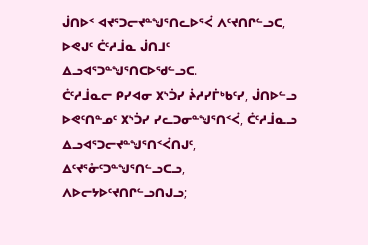ᒎᑎᐅᑉ ᐊᔪᕐᑐᓕᔪᓐᖑᕐᑎᓚᐅᕐᐹ ᐱᑦᔪᑎᒋᓪᓗᑕ, ᐅᕙᒍᑦ ᑖᑦᓱᒨᓇ ᒎᑎᒧᑦ ᐃᓗᐊᕐᑐᓐᖑᕐᑎᑕᐅᖁᓪᓗᑕ.
ᑖᑦᓱᒨᓇᓕ ᑭᓯᐊᓂ ᙭ᔅᑑᓯ ᔩᓱᓯᒦᒃᑲᑦᓯ, ᒎᑎᐅᓪᓗ ᐅᕙᑦᑎᓐᓄᑦ ᙭ᔅᑑᓯ ᓯᓚᑐᓂᓐᖑᕐᑎᑉᐹ, ᑖᑦᓱᒨᓇᓗ ᐃᓗᐊᕐᑐᓕᔪᓐᖑᕐᑎᑉᐹᑎᒍᑦ, ᐃᑦᔪᕐᓁᑦᑐᓐᖑᕐᑎᓪᓗᑕᓗ, ᐱᐅᓕᔭᐅᑦᔪᑎᒋᓪᓗᑎᒍᓗ;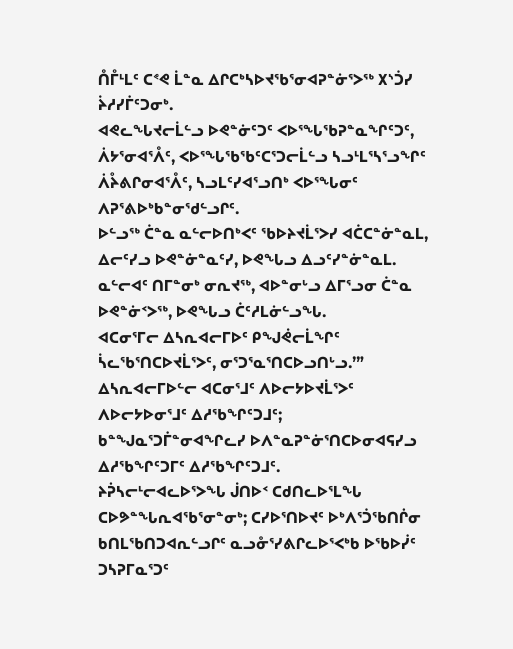ᑍᒤᒻᒪᑦ ᑕᕝᕙ ᒫᓐᓇ ᐃᒋᑕᒃᓴᐅᔪᖃᕐᓂᐊᕈᓐᓃᕐᐳᖅ ᙭ᔅᑑᓯ ᔩᓱᓯᒦᑦᑐᓂᒃ.
ᐊᕙᓚᖓᔪᓕᒫᓪᓗ ᐅᕙᓐᓃᑦᑐᑦ ᐸᐅᕐᖓᖃᕈᓐᓇᖏᑦᑐᑦ, ᐲᔭᕐᓂᐊᕐᐰᑦ, ᐸᐅᕐᖓᖃᖃᑦᑕᕐᑐᓕᒫᓪᓗ ᓴᓗᒻᒪᕐᓴᕐᓗᖏᑦ ᐲᔧᕕᒋᓂᐊᕐᐰᑦ, ᓴᓗᒪᑦᓯᐊᕐᓗᑎᒃ ᐸᐅᕐᖓᓂᑦ ᐱᕈᕐᕕᐅᒃᑲᓐᓂᖁᓪᓗᒋᑦ.
ᐅᓪᓗᖅ ᑖᓐᓇ ᓇᓪᓕᐅᑎᒃᐸᑦ ᖃᐅᔨᔪᒫᕐᐳᓯ ᐊᑖᑕᓐᓃᓐᓇᒪ, ᐃᓕᑦᓯᓗ ᐅᕙᓐᓃᓐᓇᑦᓯ, ᐅᕙᖓᓗ ᐃᓗᑦᓯᓐᓃᓐᓇᒪ.
ᓇᓪᓕᐊᑦ ᑎᒥᓐᓂᒃ ᓂᕆᔪᖅ, ᐊᐅᓐᓂᒡᓗ ᐃᒥᕐᓗᓂ ᑖᓐᓇ ᐅᕙᓐᓃᑉᐳᖅ, ᐅᕙᖓᓗ ᑖᑦᓱᒪᓃᓪᓗᖓ.
ᐊᑕᓂᕐᒥᓕ ᐃᓴᕆᐊᓕᒥᐅᑦ ᑭᖑᕚᓕᒫᖏᑦ ᓵᓚᖃᕐᑎᑕᐅᔪᒫᕐᐳᑦ, ᓂᕐᑐᕐᓇᕐᑎᑕᐅᓗᑎᒡᓗ.’”
ᐃᓴᕆᐊᓕᒥᐅᓪᓕ ᐊᑕᓂᕐᒧᑦ ᐱᐅᓕᔭᐅᔪᒫᕐᐳᑦ ᐱᐅᓕᔭᐅᓂᕐᒧᑦ ᐃᓱᖃᖏᑦᑐᒧᑦ; ᑲᓐᖑᓇᕐᑐᒦᓐᓂᐊᖏᓚᓯ ᐅᐱᓐᓇᕈᓐᓃᕐᑎᑕᐅᓂᐊᕋᓯᓗ ᐃᓱᖃᖏᑦᑐᒥᑦ ᐃᓱᖃᖏᑦᑐᒧᑦ.
ᔨᕉᓴᓕᒻᓕᐊᓚᐅᕐᐳᖓ ᒎᑎᐅᑉ ᑕᑯᑎᓚᐅᕐᒪᖓ ᑕᐅᕗᓐᖓᕆᐊᖃᕐᓂᓐᓂᒃ; ᑕᓯᐅᕐᑎᐅᔪᑦ ᐅᒃᐱᕐᑑᖃᑎᒌᓂ ᑲᑎᒪᖃᑎᑐᐊᕆᓪᓗᒋᑦ ᓇᓗᓁᕐᓯᕕᒋᓚᐅᕐᐸᒃᑲ ᐅᖃᐅᓰᑦ ᑐᓴᕈᒥᓇᕐᑐᑦ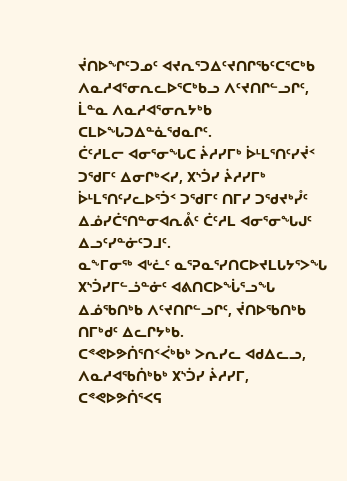ᔫᑎᐅᖏᑦᑐᓄᑦ ᐊᔪᕆᕐᑐᐃᑦᔪᑎᒋᖃᑦᑕᕐᑕᒃᑲ ᐱᓇᓱᐊᕐᓂᕆᓚᐅᕐᑕᒃᑲᓗ ᐱᑦᔪᑎᒋᓪᓗᒋᑦ, ᒫᓐᓇ ᐱᓇᓱᐊᕐᓂᕆᔭᒃᑲ ᑕᒪᐅᖓᑐᐃᓐᓈᖁᓇᒋᑦ.
ᑖᑦᓱᒪᓕ ᐊᓂᕐᓂᖓᑕ ᔩᓱᓯᒥᒃ ᐆᒻᒪᕐᑎᑦᓯᔫᑉ ᑐᖁᒥᑦ ᐃᓂᒋᒃᐸᓯ, ᙭ᔅᑑᓯ ᔩᓱᓯᒥᒃ ᐆᒻᒪᕐᑎᑦᓯᓚᐅᕐᑑᑉ ᑐᖁᒥᑦ ᑎᒥᓯ ᑐᖁᔪᒃᓮᑦ ᐃᓅᓯᑖᕐᑎᓐᓂᐊᕆᕔᑦ ᑖᑦᓱᒪ ᐊᓂᕐᓂᖓᒍᑦ ᐃᓗᑦᓯᓐᓃᑦᑐᒧᑦ.
ᓇᖕᒥᓂᖅ ᐊᒡᓛᑦ ᓇᕐᕈᓇᕐᓯᑎᑕᐅᔪᒪᒐᔭᕐᐳᖓ ᙭ᔅᑑᓯᒥᓪᓘᓐᓃᑦ ᐊᕕᑎᑕᐅᖔᕐᓗᖓ ᐃᓅᖃᑎᒃᑲ ᐱᑦᔪᑎᒋᓪᓗᒋᑦ, ᔫᑎᐅᖃᑎᒃᑲ ᑎᒥᒃᑯᑦ ᐃᓚᒋᔭᒃᑲ.
ᑕᕝᕙᐅᕗᑏᕐᑎᑉᐹᒃᑲᒃ ᐳᕆᓯᓚ ᐊᑯᐃᓚᓗ, ᐱᓇᓱᐊᖃᑏᒃᑲᒃ ᙭ᔅᑑᓯ ᔩᓱᓯᒥ,
ᑕᕝᕙᐅᕗᑏᕐᐸᕋ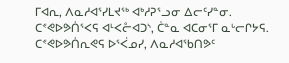ᒥᐊᕆ, ᐱᓇᓱᐊᕐᓯᒪᔪᖅ ᐊᒃᓱᕈᕐᓗᓂ ᐃᓕᑦᓯᓐᓂ.
ᑕᕝᕙᐅᕗᑏᕐᐸᕋ ᐊᒻᐸᓔᐊᑐᔅ, ᑖᓐᓇ ᐊᑕᓂᕐᒥ ᓇᒡᓕᒋᔭᕋ.
ᑕᕝᕙᐅᕗᑏᕆᕙᕋ ᐅᕐᐹᓄᓯ, ᐱᓇᓱᐊᖃᑎᕗᑦ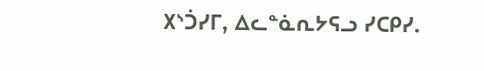᙭ᔅᑑᓯᒥ, ᐃᓚᓐᓈᕆᔭᕋᓗ ᓯᑕᑭᓯ.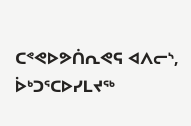ᑕᕝᕙᐅᕗᑏᕆᕙᕋ ᐊᐱᓕᔅ, ᐆᒃᑐᕐᑕᐅᓯᒪᔪᖅ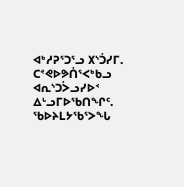ᐊᒃᓱᕈᕐᑐᕐᓗ ᙭ᔅᑑᓯᒥ. ᑕᕝᕙᐅᕗᑏᕐᐸᒃᑲᓗ ᐊᕆᔅᑐᐴᓗᓯᐅᑉ ᐃᒡᓗᒥᐅᖃᑎᖏᑦ.
ᖃᐅᔨᒪᔭᖃᕐᐳᖓ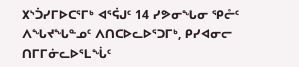᙭ᔅᑑᓯᒥᐅᑕᕐᒥᒃ ᐊᕐᕌᒍᑦ 14 ᓯᕗᓂᖓᓂ ᕿᓔᑦ ᐱᖓᔪᖓᓐᓄᑦ ᐱᑎᑕᐅᓚᐅᕐᑐᒥᒃ, ᑭᓯᐊᓂᓕ ᑎᒥᒥᓃᓚᐅᕐᒪᖔᑦ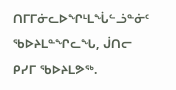ᑎᒥᒥᓃᓚᐅᖏᒻᒪᖔᓪᓘᓐᓃᑦ ᖃᐅᔨᒪᓐᖏᓚᖓ, ᒎᑎᓕ ᑭᓯᒥ ᖃᐅᔨᒪᕗᖅ.